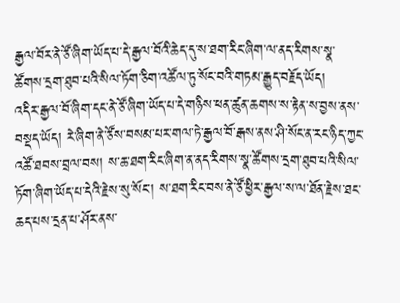རྒྱལ་བོར་ནེ་ཙོ་ཞིག་ཡོད་པ་དེ་རྒྱལ་བོའི་ཆེད་དུ་ས་ཐག་རིང་ཞིག་ལ་ནད་རིགས་སྣ་ཚོགས་དྲག་ཐུབ་པའི་སིལ་ཏོག་ཅིག་འཚོལ་ཏུ་སོང་བའི་གཏམ་རྒྱུད་བརྗོད་ཡོད།
འདིར་རྒྱལ་བོ་ཞིག་དང་ནེ་ཙོ་ཞིག་ཡོད་པ་དེ་གཉིས་ཕན་ཚུན་ཆགས་ས་རྟེན་ས་བྱས་ནས་བསྡད་ཡོད། རེ་ཞིག་ནེ་ཙོས་བསམ་པར་གལ་ཏེ་རྒྱལ་བོ་རྒས་ནས་ཤི་སོང་ན་རང་ཉིད་ཀྱང་འཚོ་ཐབས་བྲལ་བས། ས་ཆ་ཐག་རིང་ཞིག་ན་ནད་རིགས་སྣ་ཚོགས་དྲག་ཐུབ་པའི་སིལ་ཏོག་ཞིག་ཡོད་པ་དེའི་རྗེས་སུ་སོང་། ས་ཐག་རིང་བས་ནེ་ཙོ་ཕྱིར་རྒྱལ་ས་ལ་ཐོན་རྗེས་ཐང་ཆད་པས་དྲན་པ་ཤོར་ནས་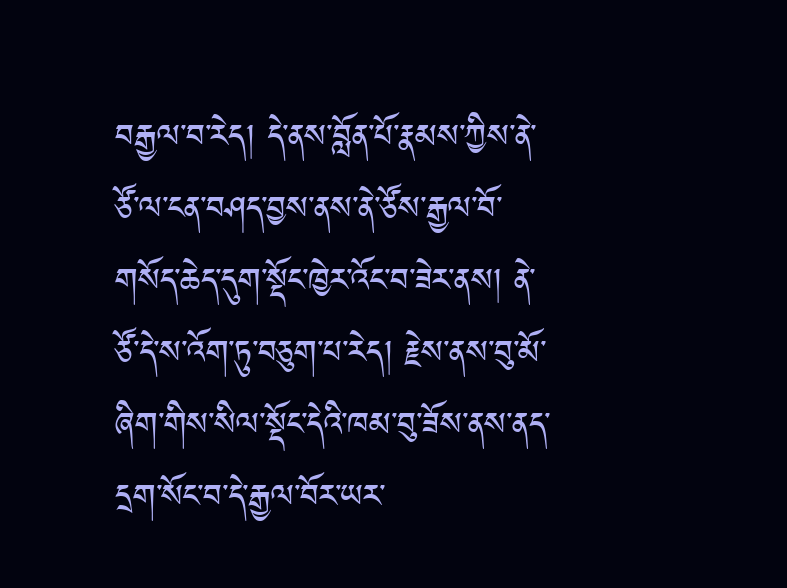བརྒྱལ་བ་རེད། དེ་ནས་བློན་པོ་རྣམས་ཀྱིས་ནེ་ཙོ་ལ་ངན་བཤད་བྱས་ནས་ནེ་ཙོས་རྒྱལ་བོ་གསོད་ཆེད་དུག་སྡོང་ཁྱེར་འོང་བ་ཟེར་ནས། ནེ་ཙོ་དེ་ས་འོག་ཏུ་བཅུག་པ་རེད། རྗེས་ནས་བུ་མོ་ཞིག་གིས་སིལ་སྡོང་དེའི་ཁམ་བུ་ཟོས་ནས་ནད་དྲག་སོང་བ་དེ་རྒྱལ་བོར་ཡར་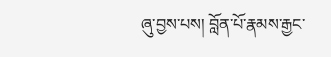ཞུ་བྱས་པས། བློན་པོ་རྣམས་རྒྱང་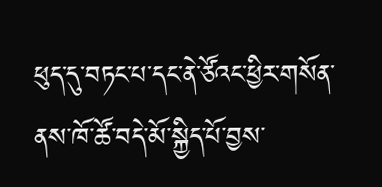ཕུད་དུ་བཏང་པ་དང་ནེ་ཙོའང་ཕྱིར་གསོན་ནས་ཁོ་ཚོ་བདེ་མོ་སྐྱིད་པོ་བྱས་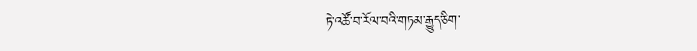ཏེ་འཚོ་བ་རོལ་བའི་གཏམ་རྒྱུད་ཅིག་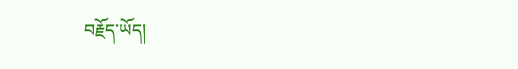བརྗོད་ཡོད།